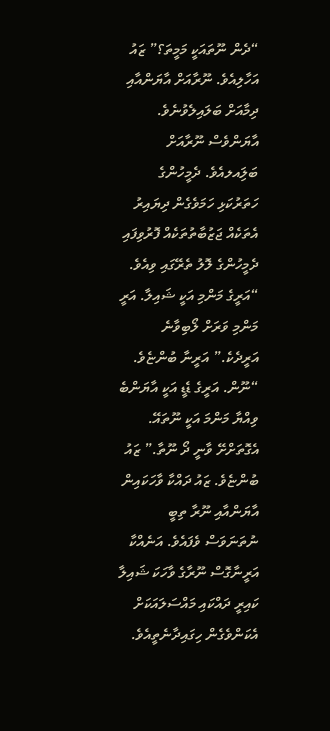“ދެން ނޫތައަކީ މަމީތަ؟” ޒައު އަހާލިއެވެ. ނޫރާއަށް އާޔަންއާއި ދިމާއަށް ބަލައިލެވުނެވެ. އާޔަންވެސް ނޫރާއަށް ބަލަިއލއެވެ. ދެމީހުންގެ ހަތަރުކަޅި ހަމަވެގެން ދިޔައިރު އެތަކެއް ޖަޒުބާތުތަކެއް ފޮރުވިފައި ދެމީހުންގެ ލޮލު ތެރޭގައި ވިއެވެ.
“އަރީގެ މަންމި އަކީ ޝައިލާ. އަރީ މަންމި ވަރަށް ލޯބިވާނެ އަރީދެކެ.” އަރީނާ ބުންޏެވެ.
“ނޫން. އަރީގެ ޑެޑީ އަކީ އާޔަންބެ ވިއްޔާ މަންމަ އަކީ ނޫތައޭ. އެގޮތަށްށޭ ވާނީ ދޯ ނޫތާ.” ޒައު ބުންޏެވެ. ޒައު ދައްކާ ވާހަކައިން އާޔަންއާއި ނޫރާ ތިބީ ނުތަނަވަސް ވެފައެވެ. އަނެއްކާ އަރީނާގޮސް ނޫރާގެ ވާހަކަ ޝައިލާ ކައިރީ ދައްކައި މައްސަލައަކަށް އެކަންވެގެން ހިގައިދާނެތީއެވެ.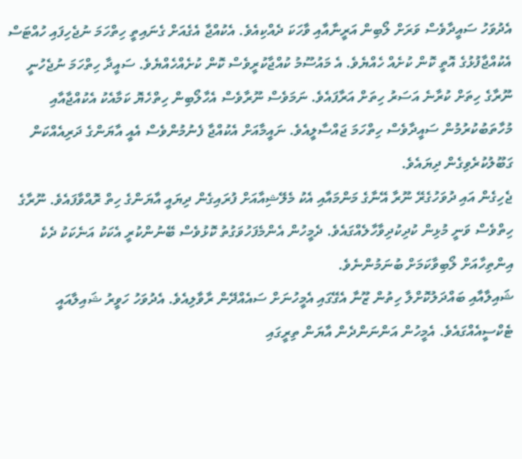އެދުވަހު ސައީދާވެސް ވަރަށް ލޯބިން އަރީނާއާއި ވާހަކަ ދެއްކިއެވެ. އެކުއްޖާ އެގެއަށް ގެނައިތީ ހިތްހަމަ ނުޖެހިފައި ހުއްޓަސް އެކުއްޖާފުޅުގެ އޮތީ ކޮން ކުށެއް ހެއްޔެވެ. އެ މައުސޫމު ކުއްޖާކުރީވެސް ކޮން ކުށެއްހެއްޔެވެ. ސައީދާ ހިތްހަމަ ނުޖެހުނީ ނޫރާގެ ހިތަށް ކުރާނެ އަސަރު ހިތަށް އަރާފައެވެ. ނަމަވެސް ނޫރާވެސް އެހާލޯބިން ހިތްހެޔޮ ކަމާއެކު އެކުއްޖާއާއި މުހާތަބުކުރުމުން ސައީދާވެސް ހިތްހަމަ ޖައްސާލީއެވެ. ނައީމާއަށް އެކުއްޖާ ފެނުމުންވެސް އެއީ އާޔަންގެ ދަރިއެއްކަން ގަބޫލުކުރެވިގެން ދިޔައެވެ.
ޖެހިގެން އައި ދުވަހުގެރޭ ނޫރާ އޭނާގެ މަންމައާއި އެކު މެލޭޝިއާއަށް ފުރައިގެން ދިޔައީ އާޔަންގެ ހިތް ރޮއްވާފައެވެ. ނޫރާގެ ހިތްވެސް ވަނީ މުޅިން ކުދިކުދިވާހާލެއްގައެވެ. ދެމީހުން އެންމެފަހުވަގުތު ކޮޅުވެސް ބޭނުންކުރީ އެކަކު އަނެކަކު ދެކެ އިންތިހާއަށް ލޯބިވާކަމަށް ބުނަމުންނެވެ.
ޝައިލާއާއި ބައްދަލުކޮށްލާ ހިތުން ޒޫނާ އެގޭގައި އެމީހުނަށް ސައެއްދޭން ރާވާލިއެވެ. އެދުވަހު ހަވީރު ޝައިލާއައީ ޓެކްސީއެއްގައެވެ. އެމީހުން އަންނަންދެން އާޔަން ތިރީގައި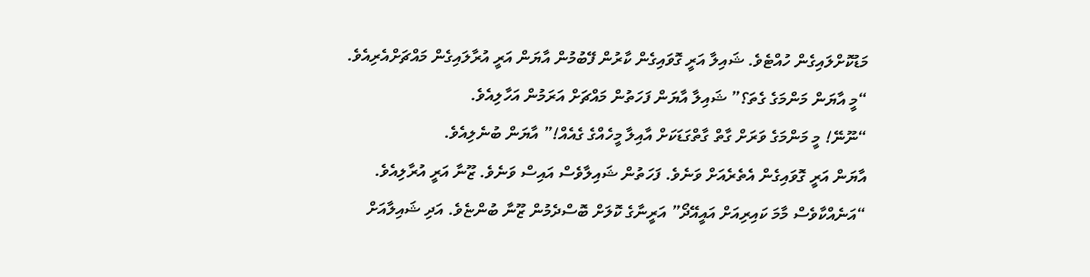މަޑުކޮށްލައިގެން ހުއްޓެވެ. ޝައިލާ އަރީ ގޮވައިގެން ކާރުން ފޭބުމުން އާޔަން އަރީ އުރާލައިގެން މައްޗަށްއެރިއެވެ.
“މީ އާޔަން މަންމަގެ ގެތަ؟” ޝައިލާ އާޔަން ފަހަތުން މައްޗަށް އަރަމުން އަހާލިއެވެ.
“ނޫނޭ! މީ މަންމަގެ ވަރަށް ގާތް ގާތްގަޑަކަށް އާއިލާ މީހެއްގެ ގެއެއް!” އާޔަން ބުނެލިއެވެ.
އާޔަން އަރީ ގޮވައިގެން އެތެރެއަށް ވަނެވެ. ފަހަތުން ޝައިލާވެސް އައިސް ވަނެވެ. ޒޫނާ އަރީ އުރާލިއެވެ.
“އަނެއްކާވެސް މާމަ ކައިރިއަށް އައީއޭދޯ” އަރީނާގެ ކޮލަށް ބޮސްދެމުން ޒޫނާ ބުންޏެވެ. އަދި ޝައިލާއަށް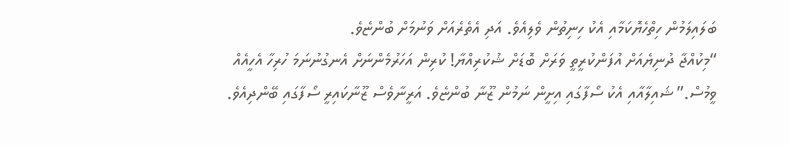ބަލައިލަމުން ހިތްހެޔޮކަމާއި އެކު ހިނިތުން ވެލިއެވެ. އަދި އެތެރެއަށް ވަނުމަށް ބުންޏެވެ.
“މިކުއްޖާ ދުނިޔެއަށް އުފަންކުރީތީ ވަރަށް ބޮޑަށް ޝުކުރިއްޔާ! ކުރިން އަހަރުމެންނަށް އެނގުނުނަމަ ހުރިހާ އެހީއެއް ވީމުސް.” ޝައިލާއާއި އެކު ސޯފާގައި އިށީން ނަމުން ޒޫނާ ބުންޏެވެ. އަރީނާވެސް ޒޫނާކައިރީ ސޯފާގައި ބޭންދިއެވެ.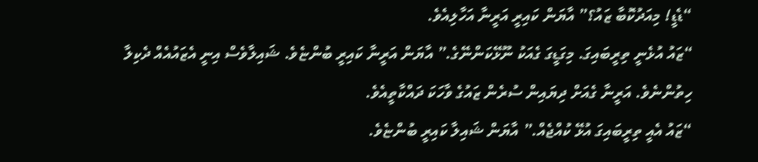“ޑެޑީ! މިއަދުކޮބާ ޒައު؟” އާޔަން ކައިރީ އަރީނާ އަހާލިއެވެ.
“ޒައު އުޅެނީ ތިރީބައިގަ. މިގަޑީގަ ގެއަކު ނޫޅޭކަންނޭގެ.” އާޔަން އަރީނާ ކައިރީ ބުންޏެވެ. ޝައިލާވެސް އިނީ އެޒައުއެއް ދެކިލާ ހިތުންނެވެ. އަރީނާ ގެއަށް ދިޔައިން ސުރެން ޒައުގެ ވާހަކަ ދައްކާތީއެވެ.
“ޒައު އެއީ ތިރީބައިގަ އުޅޭ ކުއްޖެއް.” އާޔަން ޝައިލާ ކައިރީ ބުންޏެވެ.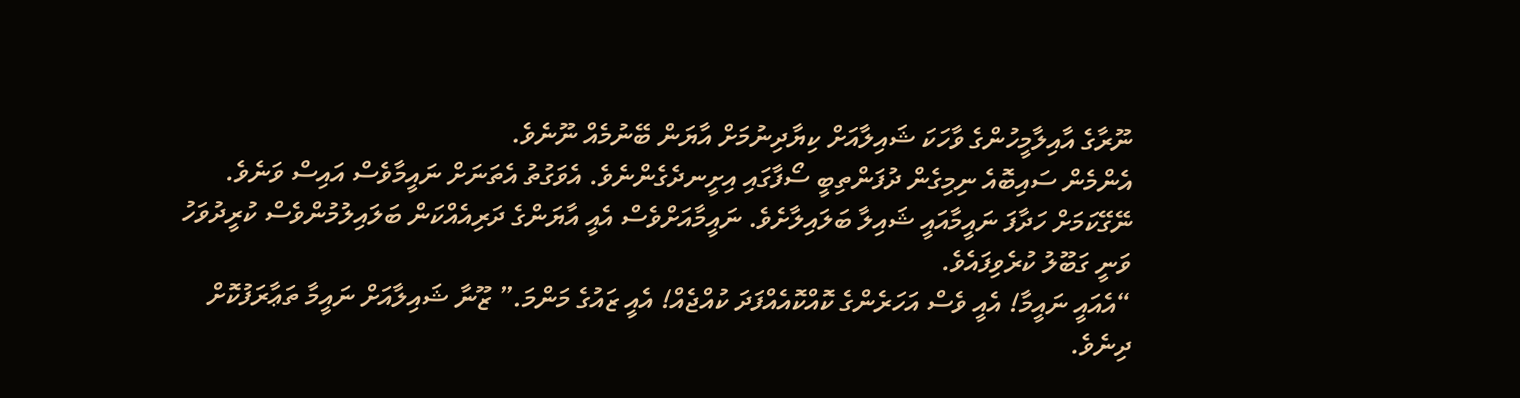ނޫރާގެ އާއިލާމީހުންގެ ވާހަކަ ޝައިލާއަށް ކިޔާދިނުމަށް އާޔަން ބޭނުމެއް ނޫނެވެ.
އެންމެން ސައިބޮއެ ނިމިގެން ދުފަންތިބީ ސޯފާގައި އިށީނދެގެންނެވެ. އެވަގުތު އެތަނަށް ނައީމާވެސް އައިސް ވަނެވެ. ނޭގޭކަމަށް ހަދާފަ ނައީމާއައީ ޝައިލާ ބަލައިލާށެވެ. ނައީމާއަށްވެސް އެއީ އާޔަންގެ ދަރިއެއްކަން ބަލައިލުމުންވެސް ކުރީދުވަހު ވަނީ ގަބޫލު ކުރެވިފައެވެ.
“އެއައީ ނައީމާ! އެއީ ވެސް އަހަރެންގެ ކޮއްކޮއެއްފަދަ ކުއްޖެއް! އެއީ ޒައުގެ މަންމަ.” ޒޫނާ ޝައިލާއަށް ނައީމާ ތަޢާރަފުކޮށް ދިނެވެ.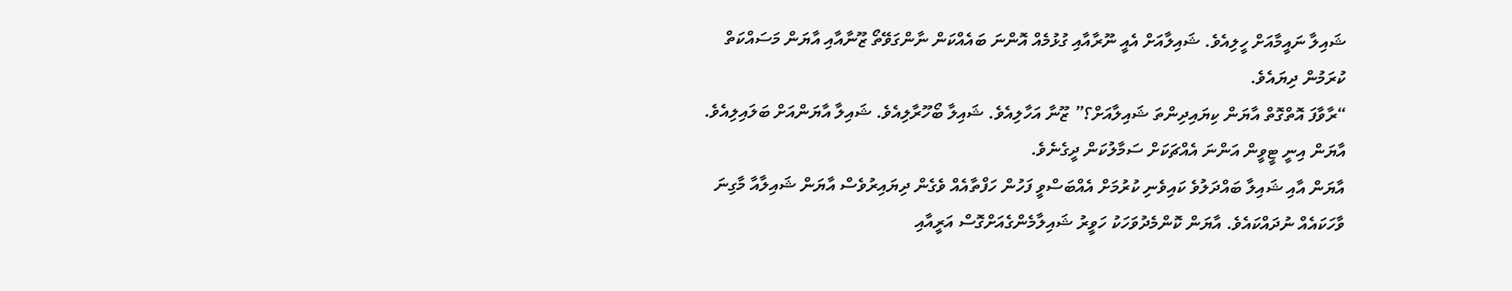ޝައިލާ ނައީމާއަށް ހީލިއެވެ. ޝައިލާއަށް އެއީ ނޫރާއާއި ގުޅުމެއް އޮންނަ ބައެއްކަން ނާންގަވޭތޯ ޒޫނާއާއި އާޔަން މަސައްކަތް ކުރަމުން ދިޔައެވެ.
“ރާވާފަ އޮތްގޮތް އާޔަން ކިޔައިދިންތަ ޝައިލާއަށް؟” ޒޫނާ އަހާލިއެވެ. ޝައިލާ ބޯހޫރާލިއެވެ. ޝައިލާ އާޔަންއަށް ބަލައިލިއެވެ. އާޔަން އިނީ ޓީވީން އަންނަ އެއްޗަކަށް ސަމާލުކަން ދީގެނެވެ.
އާޔަން އާއި ޝައިލާ ބައްދަލުވެ ކައިވެނި ކުރުމަށް އެއްބަސްވީ ފަހުން ހަފްތާއެއް ވެގެން ދިޔައިރުވެސް އާޔަން ޝައިލާއާ މާގިނަ ވާހަކައެއް ނުދައްކައެވެ. އާޔަން ކޮންމެދުވަހަކު ހަވީރު ޝައިލާމެންގެއަށްގޮސް އަރީއާއި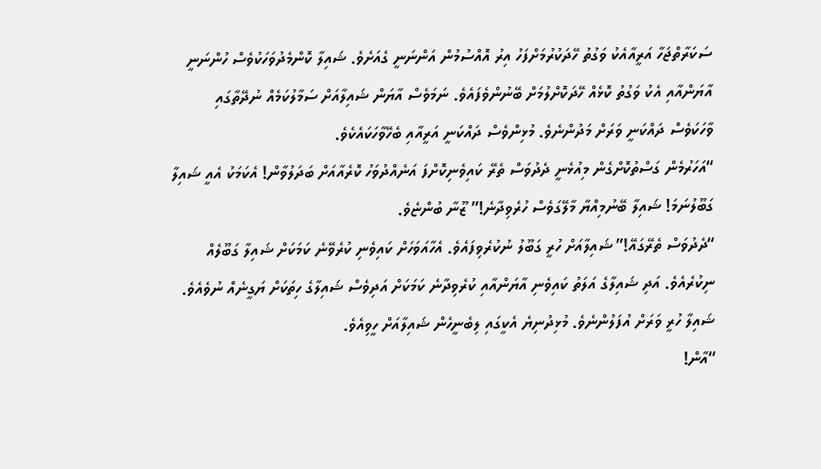ސަކަރާތްޖަހާ އަރީއާއެކު ވަގުތު ހޭދަކުރުމަށްފަހު އިރު އޮއްސުމުން އަންނަނީ ގެއަށެވެ. ޝައިލާ ކޮންމެދުވަހަކުވެސް ހުންނަނީ އާޔަންއާއި އެކު ވަގުތު ކޮޅެއް ހޭދަކޮށްލުމަށް ބޭނުންވެފައެވެ. ނަމަވެސް އާޔަން ޝައިލާއަށް ސަމާލުކަމެއް ނުދޭތާގައި ވާހަކަވެސް ދައްކަނީ ވަރަށް މަދުންނެވެ. މުޅިންވެސް ދައްކަނީ އަރީއާއި ބެހޭވާހަކައެކެވެ.
“އަހަރުމެން ގަސްތުކޮށްގެން މިއުޅެނީ ދެދުވަސް ތެރޭ ކައިވެނިކޮށްފަ އަނެއްދުވަހު ކޮރެއާއަށް ބަދަލުވާން! އެކަމަކު އެއީ ޝައިލާ ގަބޫލުނަމަ! ޝައިލާ ބޭނުމިއްޔާ މާލޭގަވެސް ހުރެވިދާނެ!” ޒޫނާ ބުންޏެވެ.
“ދެދުވަސް ތެރޭގައޭ!” ޝައިލާއަށް ހުރީ ގަބޫލު ނުކުރެވިފައެވެ. އެހާއަވަހަށް ކައިވެނި ކުރެވޭނެ ކަމަކަށް ޝައިލާ ގަބޫލެއް ނިކުރެއެވެ. އަދި ޝައިލާގެ އަލަތު ކައިވެނި އާޔަންއާއި ކުރެވިދާނެ ކަމަކަށް އަދިވެސް ޝައިލާގެ ހިތަކަށް ޔަގީނެއް ނުވެއެވެ. ޝައިލާ ހުރީ ވަރަށް އުފަލުންނެވެ. މުޅިދުނިޔެ އެކީގައި ލިބެނީހެން ޝައިލާއަށް ހީވިއެވެ.
“އާން!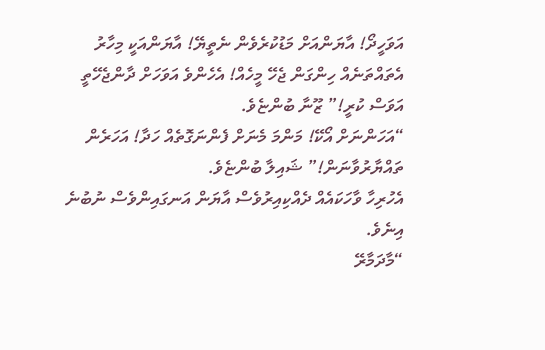އަވަހީދޯ! އާޔަންއަށް މަޑުކުރެވެން ނެތީޔޭ! އާޔަންއަކީ މިހާރު އެތައްތަނެއް ހިންގަން ޖެހޭ މީހެއް! އެހެންވެ އަވަހަށް ދާންޖެހޭތީ އަވަސް ކުރީ!” ޒޫނާ ބުންޏެވެ.
“އަހަންނަށް އޯކޭ! މަންމަ މެނަށް ފެންނަގޮތެއް ހަދާ! އަހަރެން ތައްޔާރުވާނަން!” ޝައިލާ ބުންޏެވެ.
އެހުރިހާ ވާހަކައެއް ދެއްކިއިރުވެސް އާޔަން އަނގައިންވެސް ނުބުނެ އިނެވެ.
“މާދަމާރޭ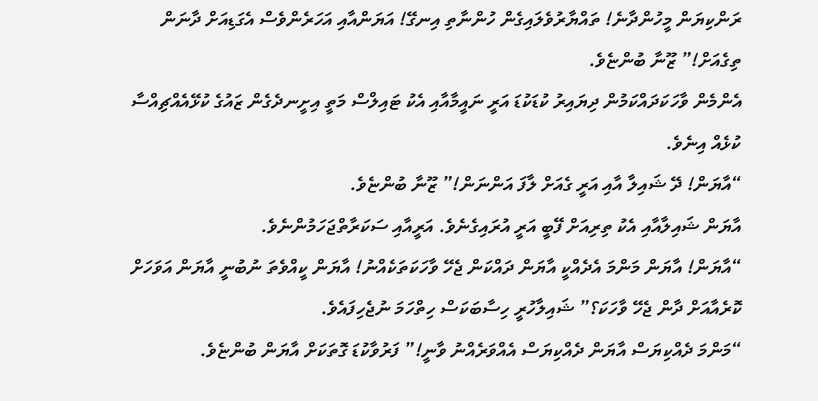ރަންކިޔަން މީހުންދާނެ! ތައްޔާރުވެލައިގެން ހުންނާތި އިނގޭ! އަޔަންއާއި އަހަރެންވެސް އެގަޑިއަށް ދާނަން ތިގެއަށް!” ޒޫނާ ބުންޏެވެ.
އެންމެން ވާހަކަދައްކަމުން ދިޔައިރު ކުޑަކުޑަ އަރީ ނައީމާއާއި އެކު ޓައިލްސް މަތީ އިށީނދެގެން ޒައުގެ ކުޅޭއެއްޗިއްސާ ކުޅެއް އިނެވެ.
“އާޔަން! ދޭ ޝައިލާ އާއި އަރީ ގެއަށް ލާފަ އަންނަން!” ޒޫނާ ބުންޏެވެ.
އާޔަން ޝައިލާއާއި އެކު ތިރިއަށް ފޭބީ އަރީ އުރައިގެނެވެ. އަރީއާއި ސަކަރާތްޖަހަމުންނެވެ.
“އާޔަން! އާޔަން މަންމަ އެދެއްކީ އާޔަން ދައްކަން ޖެހޭ ވާހަކަތަކެއްނު! އާޔަން ކީއްވެތަ ނުބުނީ އާޔަން އަވަހަށް ކޮރެއާއަށް ދާން ޖެހޭ ވާހަކަ؟” ޝައިލާހުރީ ހިސާބަކަސް ހިތްހަމަ ނުޖެހިފައެވެ.
“މަންމަ ދެއްކިޔަސް އާޔަން ދެއްކިޔަސް އެއްވަރެއްނު ވާނީ!” ފަރުވާކުޑަ ގޮތަކަށް އާޔަން ބުންޏެވެ.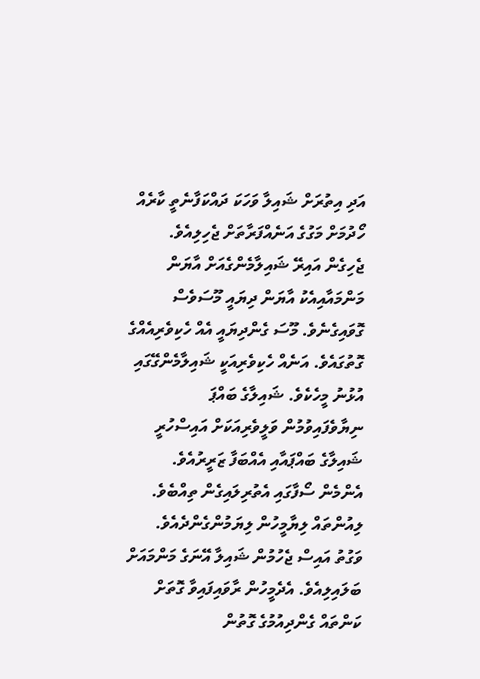އަދި އިތުރަށް ޝައިލާ ވަހަކަ ދައްކަފާނެތީ ކާރެއް ހޯދުމަށް މަގުގެ އަނެއްފަރާތަށް ޖެހިލިއެވެ.
ޖެހިގެން އައިރޭ ޝައިލާމެންގެއަށް އާޔަން މަންމައާއިއެކު އާޔަން ދިޔައީ މޫސަވެސް ގޮވައިގެނެވެ. މޫސަ ގެންދިޔައީ އެއް ހެކިވެރިއެއްގެ ގޮތުގައެވެ. އަނެއް ހެކިވެރިއަކީ ޝައިލާމެންގޭގައި އުޅުނު މީހެކެވެ. ޝައިލާގެ ބައްޕަ ނިޔާވެފައިވުމުން ވަލީވެރިއަކަށް އައިސްހުރީ ޝައިލާގެ ބައްޕައާއި އެއްބަފާ ޒަރީރުއެވެ.
އެންމެން ސޯފާގައި އެތުރިލައިގެން ތިއްބެވެ. ލިއުންތައް ލިޔާމީހުން ލިޔަމުންގެންދެއެވެ. ވަގުތު އައިސް ޖެހުމުން ޝައިލާ އޭނަގެ މަންމައަށް ބަލައިލިއެވެ. އެދެމީހުން ރާވައިފައިވާ ގޮތަށް ކަންތައް ގެންދިއުމުގެ ގޮތުން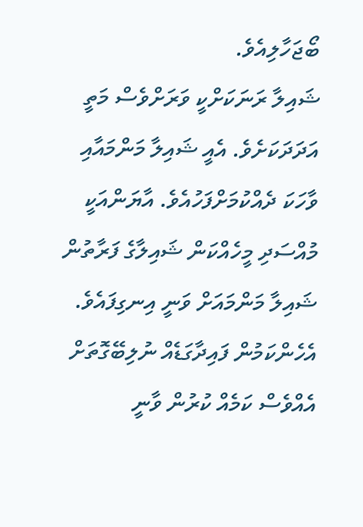ބޯޖަހާލިއެވެ.
ޝައިލާ ރަނަކަށްކީ ވަރަށްވެސް މަތީ އަދަދަކަށެވެ. އެއީ ޝައިލާ މަންމައާއި ވާހަކަ ދެއްކުމަށްފަހުއެވެ. އާޔަންއަކީ މުއްސަދި މީހެއްކަން ޝައިލާގެ ފަރާތުން ޝައިލާ މަންމައަށް ވަނީ އިނގިފައެވެ. އެހެންކަމުން ފައިދާގަޑެއް ނުލިބޭގޮތަށް އެއްވެސް ކަމެއް ކުރުން ވާނީ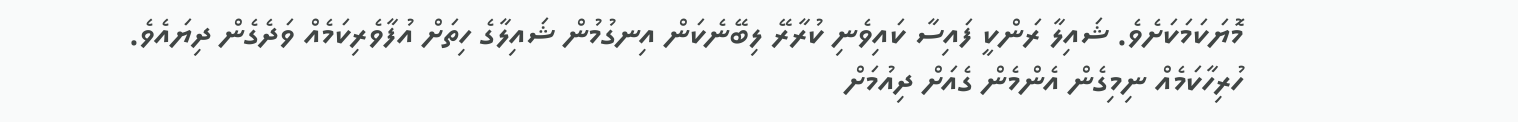މޮޔަކަމަކަށެވެ. ޝައިލާ ރަންކީ ފައިސާ ކައިވެނި ކުރާރޭ ލިބޭނެކަން އިނގުމުން ޝައިލާގެ ހިތަށް އުފާވެރިކަމެއް ވަދެގެން ދިޔައެވެ.
ހުރިހާކަމެއް ނިމިގެން އެންމެން ގެއަށް ދިއުމަށް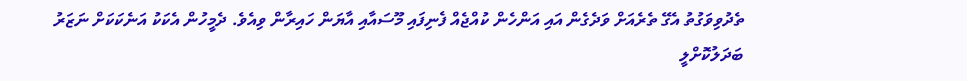ތެދުވިވަގުތު އެގޭ ތެރެއަށް ވަދެގެން އައި އަންހެން ކުއްޖެއް ފެނިފައި މޫސައާއި އާޔަން ހައިރާން ވިއެވެ. ދެމީހުން އެކަކު އަނެކަކަށް ނަޒަރު ބަދަލުކޮށްލީ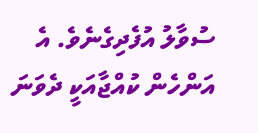ސުވާލު އުފެދިގެނެވެ. އެ އަންހެން ކުއްޖާއަކީ ދެވަނަ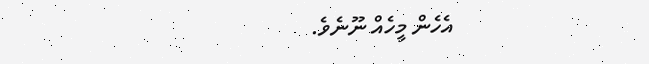އެހެން މީހެއް ނޫނެވެ.